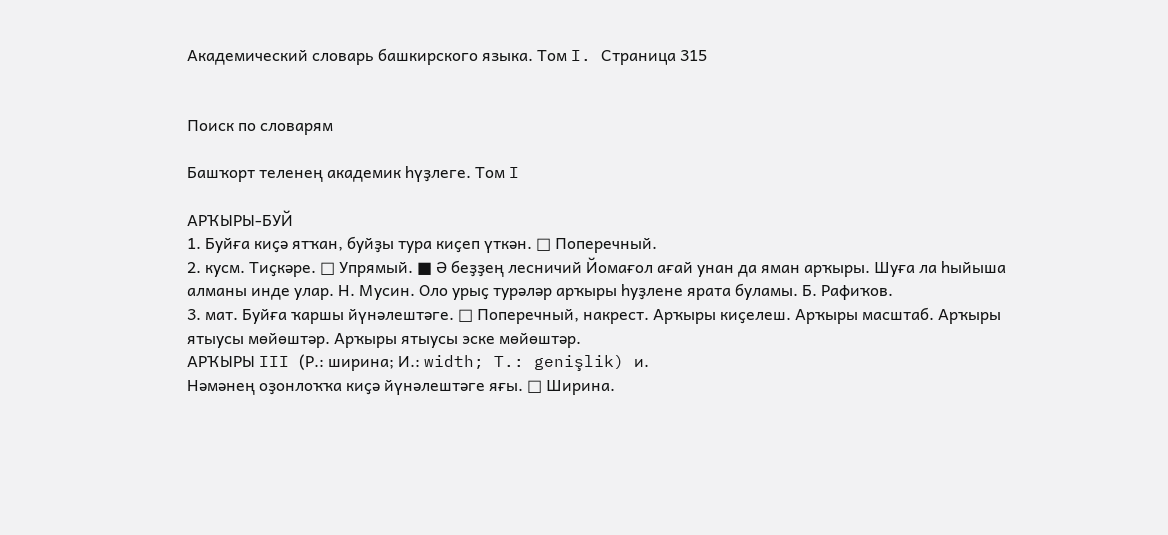Академический словарь башкирского языка. Том I. Страница 315


Поиск по словарям

Башҡорт теленең академик һүҙлеге. Том I

АРҠЫРЫ-БУЙ
1. Буйға киҫә ятҡан, буйҙы тура киҫеп үткән. □ Поперечный.
2. кусм. Тиҫкәре. □ Упрямый. ■ Ә беҙҙең лесничий Йомағол ағай унан да яман арҡыры. Шуға ла һыйыша алманы инде улар. Н. Мусин. Оло урыҫ турәләр арҡыры һуҙлене ярата буламы. Б. Рафиҡов.
3. мат. Буйға ҡаршы йүнәлештәге. □ Поперечный, накрест. Арҡыры киҫелеш. Арҡыры масштаб. Арҡыры ятыусы мөйөштәр. Арҡыры ятыусы эске мөйөштәр.
АРҠЫРЫ III (Р.: ширина; И.: width; T.: genişlik) и.
Нәмәнең оҙонлоҡҡа киҫә йүнәлештәге яғы. □ Ширина.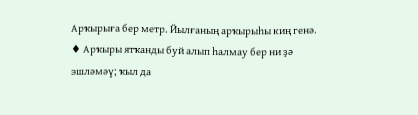Арҡырыға бер метр. Йылғаның арҡырыһы киң генә.
♦ Арҡыры ятҡанды буй алып һалмау бер ни ҙә эшләмәү; ҡыл да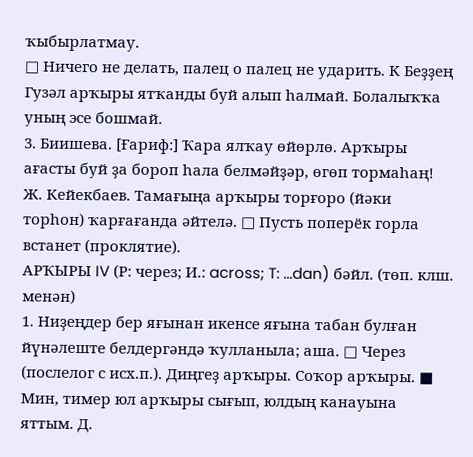ҡыбырлатмау.
□ Ничего не делать, палец о палец не ударить. К Беҙҙең Гузәл арҡыры ятҡанды буй алып һалмай. Болалыҡҡа уның эсе бошмай.
3. Биишева. [Ғариф:] Ҡара ялҡау өйөрлө. Арҡыры ағасты буй ҙа бороп һала белмәйҙәр, өгөп тормаһаң! Ж. Кейекбаев. Тамағыңа арҡыры торғоро (йәки торһон) ҡарғағанда әйтелә. □ Пусть поперёк горла встанет (проклятие).
АРҠЫРЫ IV (Р: через; И.: across; T: ...dan) бәйл. (төп. клш. менән)
1. Ниҙеңдер бер яғынан икенсе яғына табан булған йүнәлеште белдергәндә ҡулланыла; аша. □ Через (послелог с исх.п.). Диңгеҙ арҡыры. Соҡор арҡыры. ■ Мин, тимер юл арҡыры сығып, юлдың канауына яттым. Д.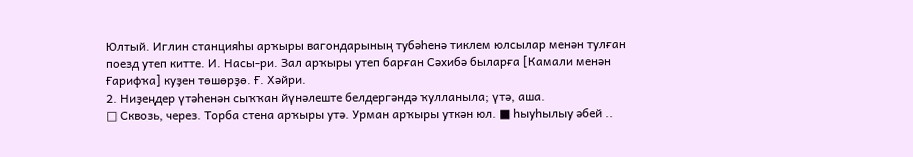Юлтый. Иглин станцияһы арҡыры вагондарының тубәһенә тиклем юлсылар менән тулған поезд утеп китте. И. Насы-ри. Зал арҡыры утеп барған Сәхибә быларға [Камали менән Ғарифҡа] куҙен төшөрҙө. Ғ. Хәйри.
2. Ниҙеңдер үтәһенән сыҡҡан йүнәлеште белдергәндә ҡулланыла; үтә, аша.
□ Сквозь, через. Торба стена арҡыры утә. Урман арҡыры уткән юл. ■ һыуһылыу әбей ..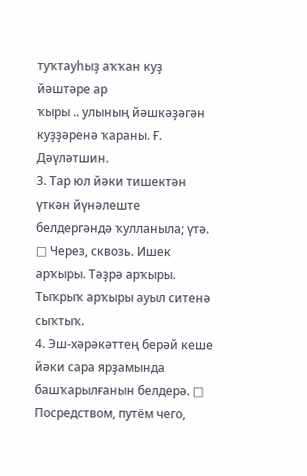туҡтауһыҙ аҡҡан куҙ йәштәре ар
ҡыры .. улының йәшкәҙәгән куҙҙәренә ҡараны. Ғ. Дәүләтшин.
3. Тар юл йәки тишектән үткән йүнәлеште белдергәндә ҡулланыла; үтә. □ Через, сквозь. Ишек арҡыры. Тәҙрә арҡыры. Тыҡрыҡ арҡыры ауыл ситенә сыҡтыҡ.
4. Эш-хәрәкәттең берәй кеше йәки сара ярҙамында башҡарылғанын белдерә. □ Посредством, путём чего,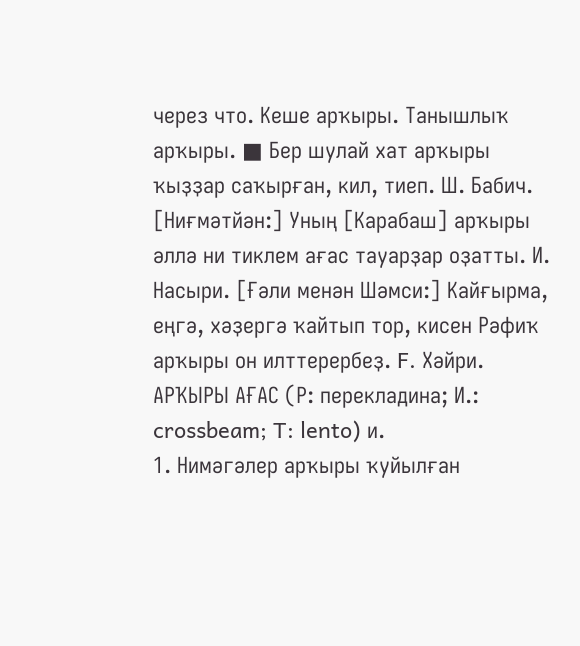через что. Кеше арҡыры. Танышлыҡ арҡыры. ■ Бер шулай хат арҡыры ҡыҙҙар саҡырған, кил, тиеп. Ш. Бабич. [Ниғмәтйән:] Уның [Карабаш] арҡыры әллә ни тиклем ағас тауарҙар оҙатты. И. Насыри. [Ғәли менән Шәмси:] Кайғырма, еңгә, хәҙергә ҡайтып тор, кисен Рәфиҡ арҡыры он илттерербеҙ. F. Хәйри.
АРҠЫРЫ АҒАС (Р: перекладина; И.: crossbeam; T: lento) и.
1. Нимәгәлер арҡыры ҡуйылған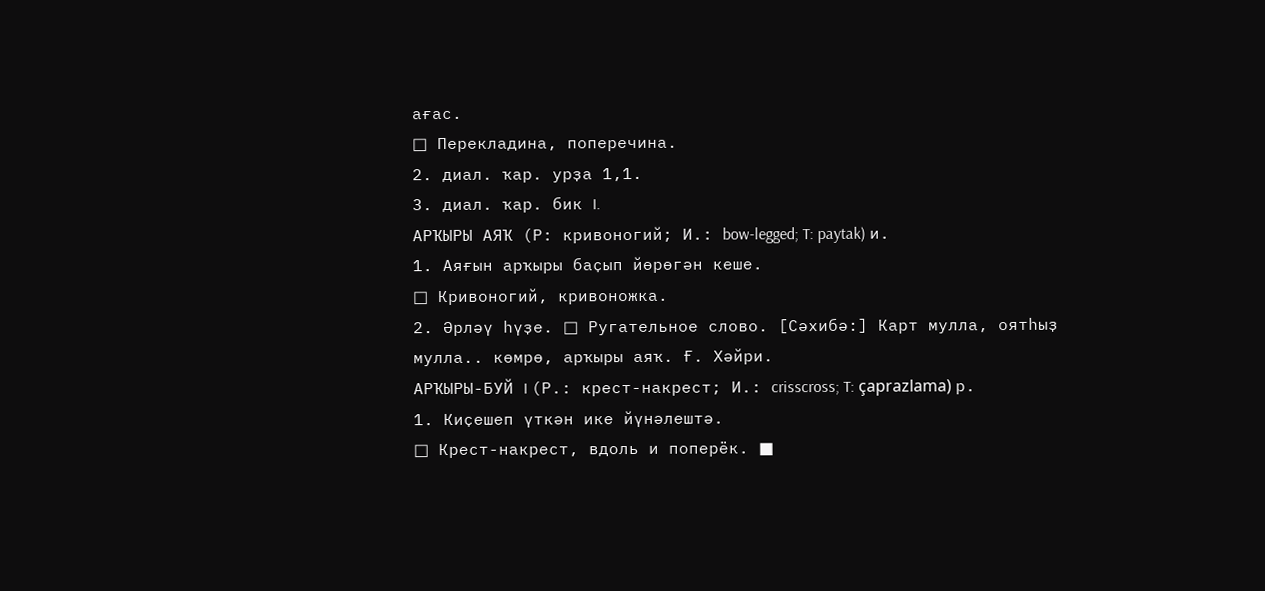ағас.
□ Перекладина, поперечина.
2. диал. ҡар. урҙа 1,1.
3. диал. ҡар. бик I.
АРҠЫРЫ АЯҠ (Р: кривоногий; И.: bow-legged; T: paytak) и.
1. Аяғын арҡыры баҫып йөрөгән кеше.
□ Кривоногий, кривоножка.
2. Әрләү һүҙе. □ Ругательное слово. [Сәхибә:] Карт мулла, оятһыҙ мулла.. көмрө, арҡыры аяҡ. Ғ. Хәйри.
АРҠЫРЫ-БУЙ I (Р.: крест-накрест; И.: crisscross; T: çaprazlama) р.
1. Киҫешеп үткән ике йүнәлештә.
□ Крест-накрест, вдоль и поперёк. ■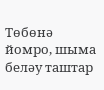Төбөнә йомро, шыма беләу таштар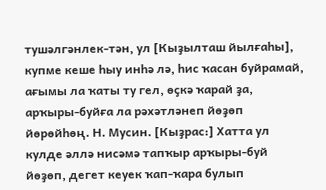тушәлгәнлек-тән, ул [Кыҙылташ йылғаһы], купме кеше һыу инһә лә, һис ҡасан буйрамай, ағымы ла ҡаты ту гел, өҫкә ҡарай ҙа, арҡыры-буйға ла рәхәтләнеп йөҙөп йөрөйһөң. Н. Мусин. [Кыҙрас:] Хатта ул кулде әллә нисәмә тапҡыр арҡыры-буй йөҙөп, дегет кеуек ҡап-ҡара булып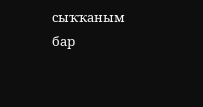сыҡҡаным бар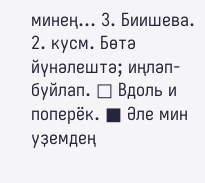минең... 3. Биишева.
2. кусм. Бөтә йүнәлештә; иңләп-буйлап. □ Вдоль и поперёк. ■ Әле мин уҙемдең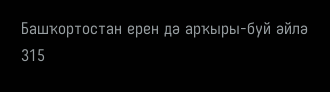Башҡортостан ерен дә арҡыры-буй әйлә
315